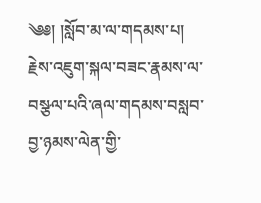༄༅། །སློབ་མ་ལ་གདམས་པ།
རྗེས་འཇུག་སྐལ་བཟང་རྣམས་ལ་བསྩལ་པའི་ཞལ་གདམས་བསླབ་བྱ་ཉམས་ལེན་གྱི་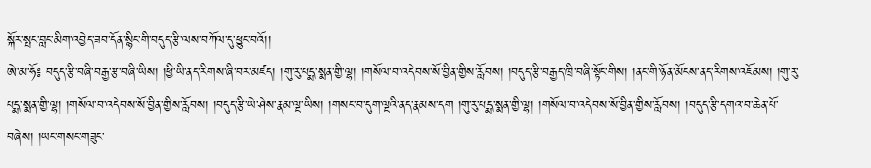སྐོར་སྤང་བླང་མིག་འབྱེད་ཟབ་དོན་སྙིང་གི་བདུད་རྩི་ལས་བཀོལ་དུ་ཕྱུང་བའོ།།
ཨེ་མ་ཧོ༔ བདུད་རྩི་བཞི་བརྒྱ་རྩ་བཞི་ཡིས། །ཕྱི་ཡི་ནད་རིགས་ཞི་བར་མཛད། །གུ་རུ་པདྨ་སྨན་གྱི་ལྷ། །གསོལ་བ་འདེབས་སོ་བྱིན་གྱིས་རློབས། །བདུད་རྩི་བརྒྱད་ཁྲི་བཞི་སྟོང་གིས། །ནང་གི་ཉོན་མོངས་ནད་རིགས་འཇོམས། །གུ་རུ་པདྨ་སྨན་གྱི་ལྷ། །གསོལ་བ་འདེབས་སོ་བྱིན་གྱིས་རློབས། །བདུད་རྩི་ཡེ་ཤེས་རྣམ་ལྔ་ཡིས། །གསང་བ་དུག་ལྔའི་ནད་རྣམས་དག །གུ་རུ་པདྨ་སྨན་གྱི་ལྷ། །གསོལ་བ་འདེབས་སོ་བྱིན་གྱིས་རློབས། །བདུད་རྩི་དགའ་བ་ཆེན་པོ་བཞེས། །ཡང་གསང་གཟུང་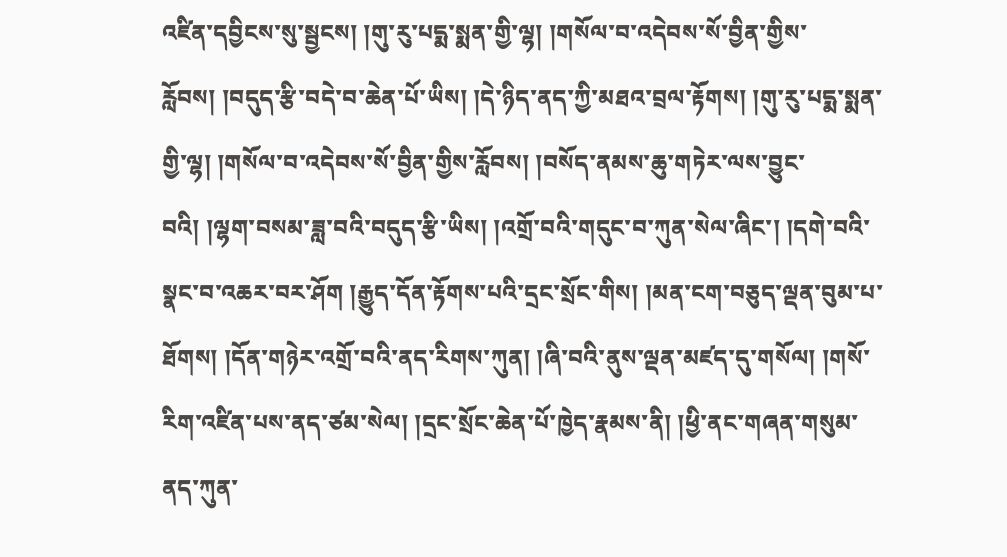འཛིན་དབྱིངས་སུ་སྦྱངས། །གུ་རུ་པདྨ་སྨན་གྱི་ལྷ། །གསོལ་བ་འདེབས་སོ་བྱིན་གྱིས་རློབས། །བདུད་རྩི་བདེ་བ་ཆེན་པོ་ཡིས། །དེ་ཉིད་ནད་ཀྱི་མཐའ་བྲལ་རྟོགས། །གུ་རུ་པདྨ་སྨན་གྱི་ལྷ། །གསོལ་བ་འདེབས་སོ་བྱིན་གྱིས་རློབས། །བསོད་ནམས་ཆུ་གཏེར་ལས་བྱུང་བའི། །ལྷག་བསམ་ཟླ་བའི་བདུད་རྩི་ཡིས། །འགྲོ་བའི་གདུང་བ་ཀུན་སེལ་ཞིང་། །དགེ་བའི་སྣང་བ་འཆར་བར་ཤོག །རྒྱུད་དོན་རྟོགས་པའི་དྲང་སྲོང་གིས། །མན་ངག་བཅུད་ལྡན་བུམ་པ་ཐོགས། །དོན་གཉེར་འགྲོ་བའི་ནད་རིགས་ཀུན། །ཞི་བའི་ནུས་ལྡན་མཛད་དུ་གསོལ། །གསོ་རིག་འཛིན་པས་ནད་ཙམ་སེལ། །དྲང་སྲོང་ཆེན་པོ་ཁྱེད་རྣམས་ནི། །ཕྱི་ནང་གཞན་གསུམ་ནད་ཀུན་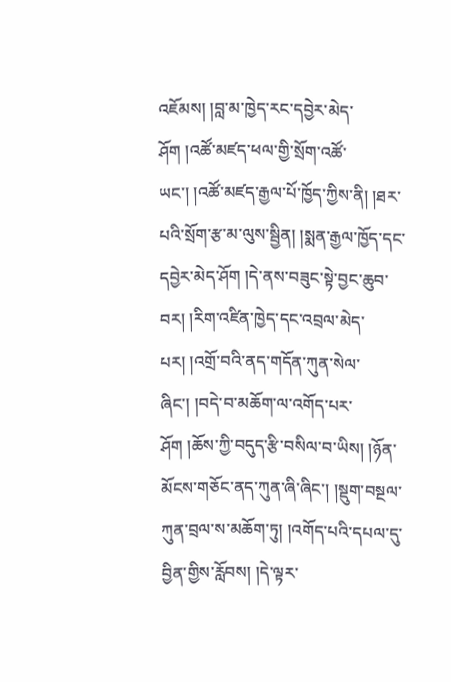འཇོམས། །བླ་མ་ཁྱེད་རང་དབྱེར་མེད་ཤོག །འཚོ་མཛད་ཕལ་གྱི་སྲོག་འཚོ་ཡང་། །འཚོ་མཛད་རྒྱལ་པོ་ཁྱོད་ཀྱིས་ནི། །ཐར་པའི་སྲོག་རྩ་མ་ལུས་སྦྱིན། །སྨན་རྒྱལ་ཁྱོད་དང་དབྱེར་མེད་ཤོག །དེ་ནས་བཟུང་སྟེ་བྱང་ཆུབ་བར། །རིག་འཛིན་ཁྱེད་དང་འབྲལ་མེད་པར། །འགྲོ་བའི་ནད་གདོན་ཀུན་སེལ་ཞིང་། །བདེ་བ་མཆོག་ལ་འགོད་པར་ཤོག །ཆོས་ཀྱི་བདུད་རྩི་བསིལ་བ་ཡིས། །ཉོན་མོངས་གཅོང་ནད་ཀུན་ཞི་ཞིང་། །སྡུག་བསྔལ་ཀུན་བྲལ་ས་མཆོག་ཏུ། །འགོད་པའི་དཔལ་དུ་བྱིན་གྱིས་རློབས། །དེ་ལྟར་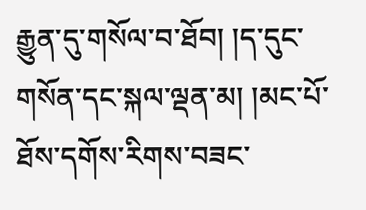རྒྱུན་དུ་གསོལ་བ་ཐོབ། །ད་དུང་གསོན་དང་སྐལ་ལྡན་མ། །མང་པོ་ཐོས་དགོས་རིགས་བཟང་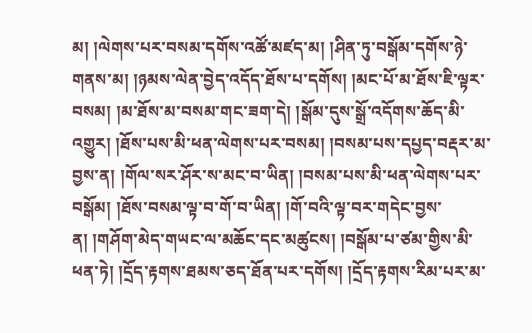མ། །ལེགས་པར་བསམ་དགོས་འཚོ་མཛད་མ། །ཤིན་ཏུ་བསྒོམ་དགོས་ཉེ་གནས་མ། །ཉམས་ལེན་བྱེད་འདོད་ཐོས་པ་དགོས། །མང་པོ་མ་ཐོས་ཇི་ལྟར་བསམ། །མ་ཐོས་མ་བསམ་གང་ཟག་དེ། །སྒོམ་དུས་སྒྲོ་འདོགས་ཆོད་མི་འགྱུར། །ཐོས་པས་མི་ཕན་ལེགས་པར་བསམ། །བསམ་པས་དཔྱད་བརྡར་མ་བྱས་ན། །གོལ་སར་ཤོར་ས་མང་བ་ཡིན། །བསམ་པས་མི་ཕན་ལེགས་པར་བསྒོམ། །ཐོས་བསམ་ལྟ་བ་གོ་བ་ཡིན། །གོ་བའི་ལྟ་བར་གདེང་བྱས་ན། །གཤོག་མེད་གཡང་ལ་མཆོང་དང་མཚུངས། །བསྒོམ་པ་ཙམ་གྱིས་མི་ཕན་ཏེ། །དྲོད་རྟགས་ཐམས་ཅད་ཐོན་པར་དགོས། །དྲོད་རྟགས་རིམ་པར་མ་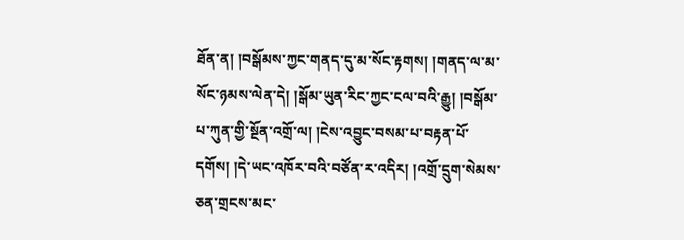ཐོན་ན། །བསྒོམས་ཀྱང་གནད་དུ་མ་སོང་རྟགས། །གནད་ལ་མ་སོང་ཉམས་ལེན་དེ། །སྒོམ་ཡུན་རིང་ཀྱང་ངལ་བའི་རྒྱུ། །བསྒོམ་པ་ཀུན་གྱི་སྔོན་འགྲོ་ལ། །ངེས་འབྱུང་བསམ་པ་བརྟན་པོ་དགོས། །དེ་ཡང་འཁོར་བའི་བཙོན་ར་འདིར། །འགྲོ་དྲུག་སེམས་ཅན་གྲངས་མང་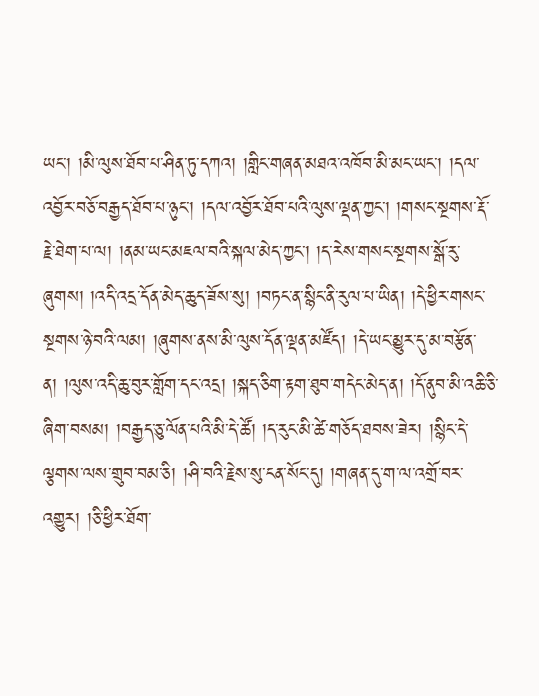ཡང་། །མི་ལུས་ཐོབ་པ་ཤིན་ཏུ་དཀའ། །གླིང་གཞན་མཐའ་འཁོབ་མི་མང་ཡང་། །དལ་འབྱོར་བཅོ་བརྒྱད་ཐོབ་པ་ཉུང་། །དལ་འབྱོར་ཐོབ་པའི་ལུས་ལྡན་ཀྱང་། །གསང་སྔགས་རྡོ་རྗེ་ཐེག་པ་ལ། །ནམ་ཡང་མཇལ་བའི་སྐལ་མེད་ཀྱང་། །ད་རེས་གསང་སྔགས་སྒོ་རུ་ཞུགས། །འདི་འདྲ་དོན་མེད་ཆུད་ཟོས་སུ། །བཏང་ན་སྙིང་ནི་རུལ་པ་ཡིན། །དེ་ཕྱིར་གསང་སྔགས་ཉེ་བའི་ལམ། །ཞུགས་ནས་མི་ལུས་དོན་ལྡན་མཛོད། །དེ་ཡང་མྱུར་དུ་མ་བརྩོན་ན། །ལུས་འདི་ཆུ་བུར་གློག་དང་འདྲ། །སྐད་ཅིག་རྟག་ཐུབ་གདེང་མེད་ན། །དོ་ནུབ་མི་འཆི་ཅི་ཞིག་བསམ། །བརྒྱད་ཅུ་ལོན་པའི་མི་དེ་ཚོ། །ད་རུང་མི་ཚེ་གཅོད་ཐབས་ཟེར། །སྙིང་དེ་ལྕགས་ལས་གྲུབ་བམ་ཅི། །ཤི་བའི་རྗེས་སུ་ངན་སོང་དུ། །གཞན་དུ་ག་ལ་འགྲོ་བར་འགྱུར། །ཅི་ཕྱིར་ཐོག་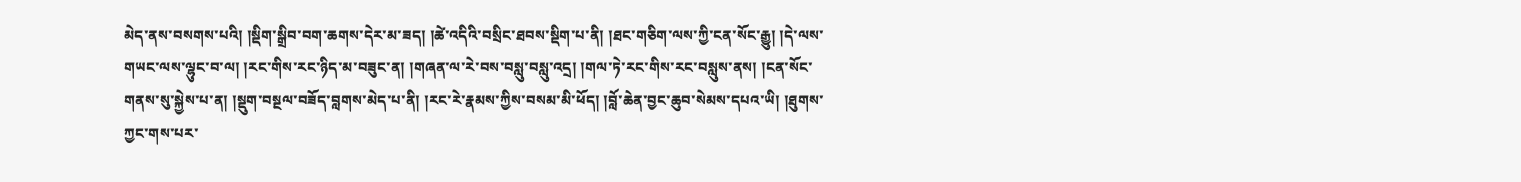མེད་ནས་བསགས་པའི། །སྡིག་སྒྲིབ་བག་ཆགས་དེར་མ་ཟད། །ཚེ་འདིའི་བསྲིང་ཐབས་སྡིག་པ་ནི། །ཐང་གཅིག་ལས་ཀྱི་ངན་སོང་རྒྱུ། །དེ་ལས་གཡང་ལས་ལྷུང་བ་ལ། །རང་གིས་རང་ཉིད་མ་བཟུང་ན། །གཞན་ལ་རེ་བས་བསླུ་བསླུ་འདྲ། །གལ་ཏེ་རང་གིས་རང་བསླུས་ནས། །ངན་སོང་གནས་སུ་སྐྱེས་པ་ན། །སྡུག་བསྔལ་བཟོད་བླགས་མེད་པ་ནི། །རང་རེ་རྣམས་ཀྱིས་བསམ་མི་ཕོད། །བློ་ཆེན་བྱང་ཆུབ་སེམས་དཔའ་ཡི། །ཐུགས་ཀྱང་གས་པར་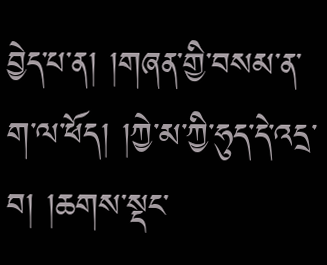བྱེད་པ་ན། །གཞན་གྱི་བསམ་ན་ག་ལ་ཕོད། །ཀྱེ་མ་ཀྱི་ཧུད་དེ་འདྲ་བ། །ཆགས་སྡང་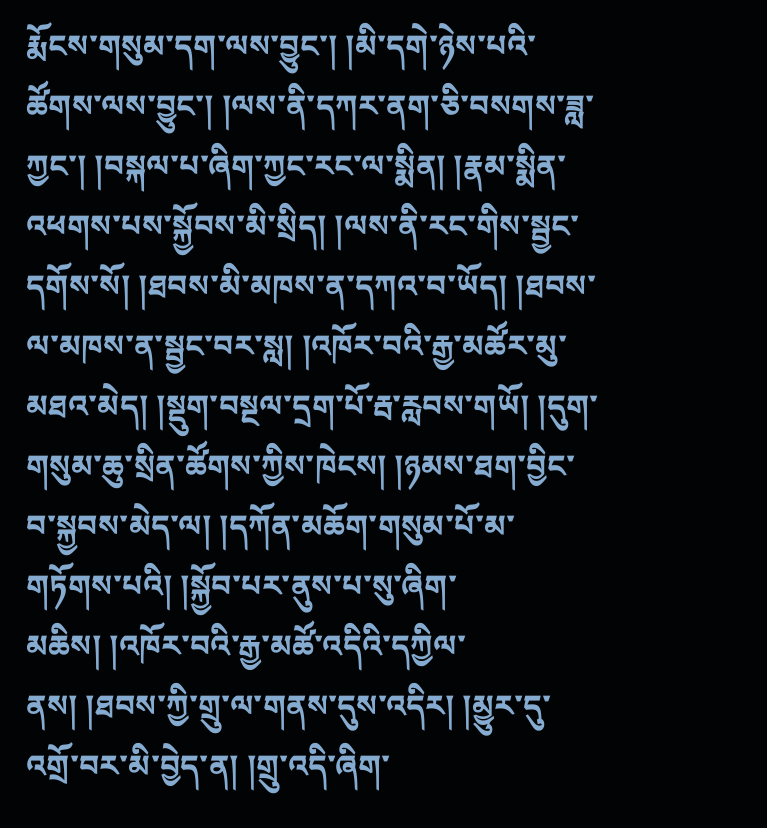རྨོངས་གསུམ་དག་ལས་བྱུང་། །མི་དགེ་ཉེས་པའི་ཚོགས་ལས་བྱུང་། །ལས་ནི་དཀར་ནག་ཅི་བསགས་ཟླ་ཀྱང་། །བསྐལ་པ་ཞིག་ཀྱང་རང་ལ་སྨིན། །རྣམ་སྨིན་འཕགས་པས་སྐྱོབས་མི་སྲིད། །ལས་ནི་རང་གིས་སྦྱང་དགོས་སོ། །ཐབས་མི་མཁས་ན་དཀའ་བ་ཡོད། །ཐབས་ལ་མཁས་ན་སྦྱང་བར་སླ། །འཁོར་བའི་རྒྱ་མཚོར་མུ་མཐའ་མེད། །སྡུག་བསྔལ་དྲག་པོ་རྦ་རླབས་གཡོ། །དུག་གསུམ་ཆུ་སྲིན་ཚོགས་ཀྱིས་ཁེངས། །ཉམས་ཐག་བྱིང་བ་སྐྱབས་མེད་ལ། །དཀོན་མཆོག་གསུམ་པོ་མ་གཏོགས་པའི། །སྐྱོབ་པར་ནུས་པ་སུ་ཞིག་མཆིས། །འཁོར་བའི་རྒྱ་མཚོ་འདིའི་དཀྱིལ་ནས། །ཐབས་ཀྱི་གྲུ་ལ་གནས་དུས་འདིར། །མྱུར་དུ་འགྲོ་བར་མི་བྱེད་ན། །གྲུ་འདི་ཞིག་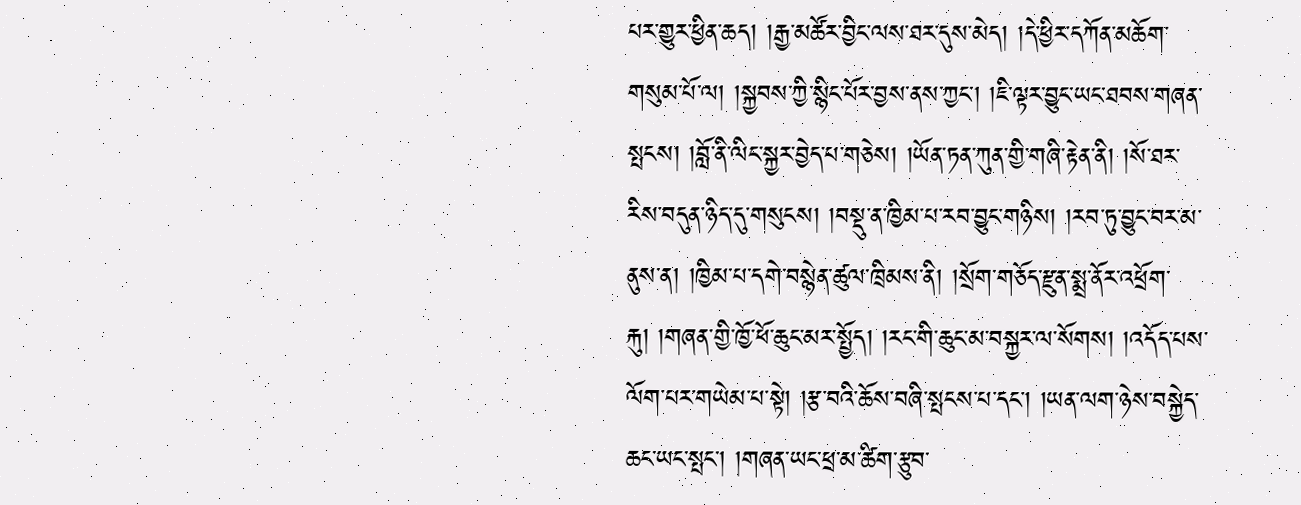པར་གྱུར་ཕྱིན་ཆད། །རྒྱ་མཚོར་བྱིང་ལས་ཐར་དུས་མེད། །དེ་ཕྱིར་དཀོན་མཆོག་གསུམ་པོ་ལ། །སྐྱབས་ཀྱི་སྙིང་པོར་བྱས་ནས་ཀྱང་། །ཇི་ལྟར་བྱུང་ཡང་ཐབས་གཞན་སྤངས། །བློ་ནི་ལིང་སྐྱར་བྱེད་པ་གཅེས། །ཡོན་ཏན་ཀུན་གྱི་གཞི་རྟེན་ནི། །སོ་ཐར་རིས་བདུན་ཉིད་དུ་གསུངས། །བསྡུ་ན་ཁྱིམ་པ་རབ་བྱུང་གཉིས། །རབ་ཏུ་བྱུང་བར་མ་ནུས་ན། །ཁྱིམ་པ་དགེ་བསྙེན་ཚུལ་ཁྲིམས་ནི། །སྲོག་གཅོད་རྫུན་སྨྲ་ནོར་འཕྲོག་རྐུ། །གཞན་གྱི་ཁྱོ་ཕོ་ཆུང་མར་སྤྱོད། །རང་གི་ཆུང་མ་བསྐྱར་ལ་སོགས། །འདོད་པས་ལོག་པར་གཡེམ་པ་སྟེ། །རྩ་བའི་ཆོས་བཞི་སྤངས་པ་དང་། །ཡན་ལག་ཉེས་བསྐྱེད་ཆང་ཡང་སྤང་། །གཞན་ཡང་ཕྲ་མ་ཚིག་རྩུབ་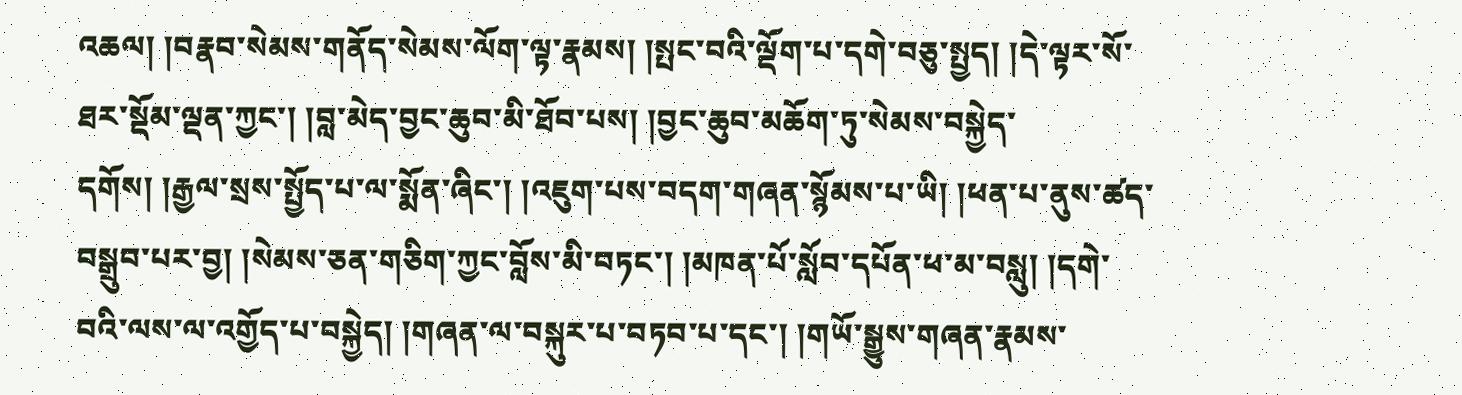འཆལ། །བརྣབ་སེམས་གནོད་སེམས་ལོག་ལྟ་རྣམས། །སྤང་བའི་ལྡོག་པ་དགེ་བཅུ་སྤྱད། །དེ་ལྟར་སོ་ཐར་སྡོམ་ལྡན་ཀྱང་། །བླ་མེད་བྱང་ཆུབ་མི་ཐོབ་པས། །བྱང་ཆུབ་མཆོག་ཏུ་སེམས་བསྐྱེད་དགོས། །རྒྱལ་སྲས་སྤྱོད་པ་ལ་སྨོན་ཞིང་། །འཇུག་པས་བདག་གཞན་སྙོམས་པ་ཡི། །ཕན་པ་ནུས་ཚད་བསྒྲུབ་པར་བྱ། །སེམས་ཅན་གཅིག་ཀྱང་བློས་མི་བཏང་། །མཁན་པོ་སློབ་དཔོན་ཕ་མ་བསླུ། །དགེ་བའི་ལས་ལ་འགྱོད་པ་བསྐྱེད། །གཞན་ལ་བསྐུར་པ་བཏབ་པ་དང་། །གཡོ་སྒྱུས་གཞན་རྣམས་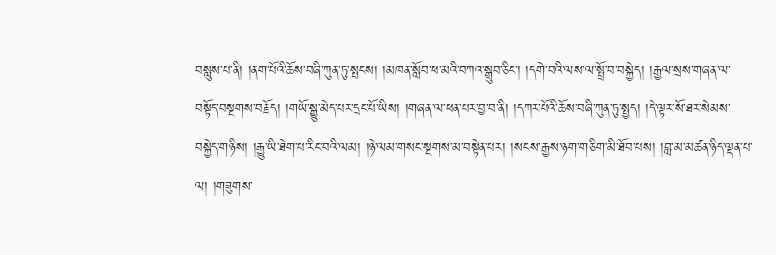བསླུས་པ་ནི། །ནག་པོའི་ཆོས་བཞི་ཀུན་ཏུ་སྤངས། །མཁན་སློབ་ཕ་མའི་བཀའ་སྒྲུབ་ཅིང་། །དགེ་བའི་ལས་ལ་སྤྲོ་བ་བསྐྱེད། །རྒྱལ་སྲས་གཞན་ལ་བསྟོད་བསྔགས་བརྗོད། །གཡོ་སྒྱུ་མེད་པར་དྲང་པོ་ཡིས། །གཞན་ལ་ཕན་པར་བྱ་བ་ནི། །དཀར་པོའི་ཆོས་བཞི་ཀུན་ཏུ་སྤྱད། །དེ་ལྟར་སོ་ཐར་སེམས་བསྐྱེད་གཉིས། །རྒྱུ་ཡི་ཐེག་པ་རིང་བའི་ལམ། །ཉེ་ལམ་གསང་སྔགས་མ་བསྟེན་པར། །སངས་རྒྱས་ཉག་གཅིག་མི་ཐོབ་པས། །བླ་མ་མཚན་ཉིད་ལྡན་པ་ལ། །གཟུགས་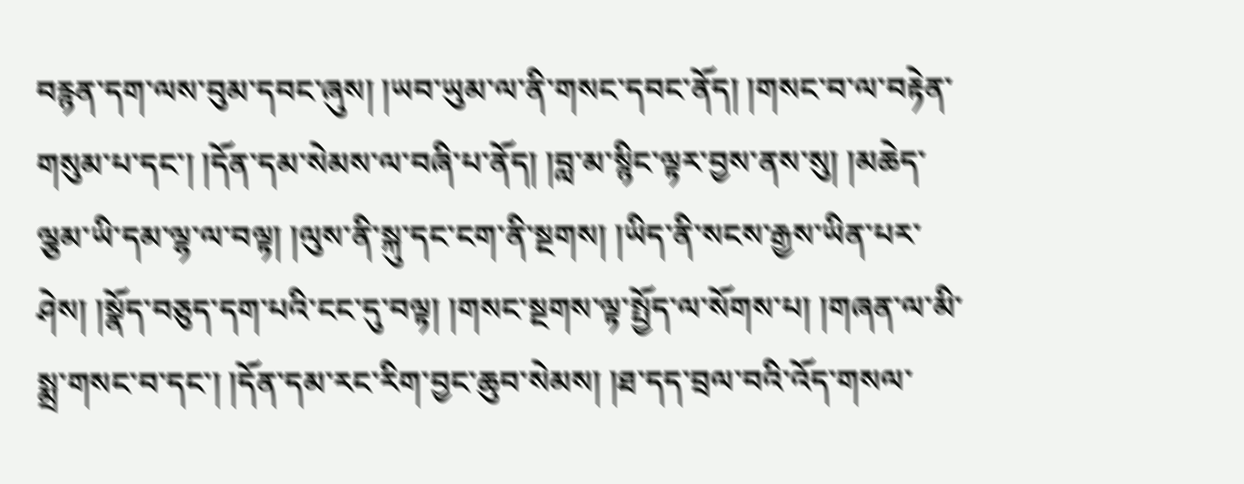བརྙན་དག་ལས་བུམ་དབང་ཞུས། །ཡབ་ཡུམ་ལ་ནི་གསང་དབང་ནོད། །གསང་བ་ལ་བརྟེན་གསུམ་པ་དང་། །དོན་དམ་སེམས་ལ་བཞི་པ་ནོད། །བླ་མ་སྙིང་ལྟར་བྱས་ནས་སུ། །མཆེད་ལྕམ་ཡི་དམ་ལྷ་ལ་བལྟ། །ལུས་ནི་སྐུ་དང་ངག་ནི་སྔགས། །ཡིད་ནི་སངས་རྒྱས་ཡིན་པར་ཤེས། །སྣོད་བཅུད་དག་པའི་ངང་དུ་བལྟ། །གསང་སྔགས་ལྟ་སྤྱོད་ལ་སོགས་པ། །གཞན་ལ་མི་སྨྲ་གསང་བ་དང་། །དོན་དམ་རང་རིག་བྱང་ཆུབ་སེམས། །ཐ་དད་བྲལ་བའི་འོད་གསལ་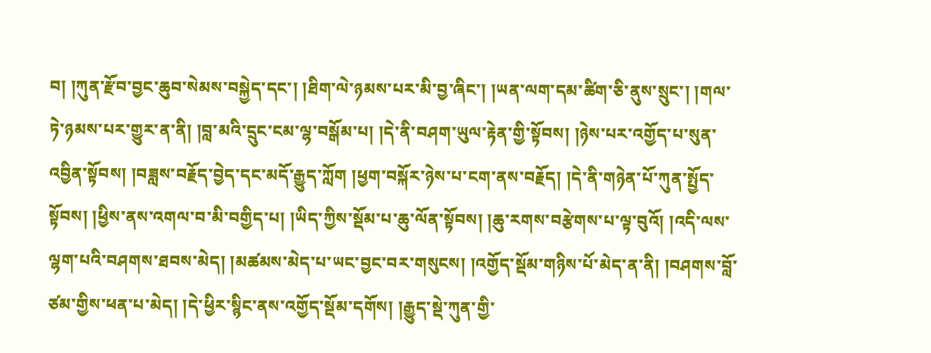བ། །ཀུན་རྫོབ་བྱང་ཆུབ་སེམས་བསྐྱེད་དང་། །ཐིག་ལེ་ཉམས་པར་མི་བྱ་ཞིང་། །ཡན་ལག་དམ་ཚིག་ཅི་ནུས་སྲུང་། །གལ་ཏེ་ཉམས་པར་གྱུར་ན་ནི། །བླ་མའི་དྲུང་ངམ་ལྷ་བསྒོམ་པ། །དེ་ནི་བཤག་ཡུལ་རྟེན་གྱི་སྟོབས། །ཉེས་པར་འགྱོད་པ་སུན་འབྱིན་སྟོབས། །བཟླས་བརྗོད་བྱེད་དང་མདོ་རྒྱུད་ཀློག །ཕྱག་བསྐོར་ཉེས་པ་ངག་ནས་བརྗོད། །དེ་ནི་གཉེན་པོ་ཀུན་སྤྱོད་སྟོབས། །ཕྱིས་ནས་འགལ་བ་མི་བགྱིད་པ། །ཡིད་ཀྱིས་སྡོམ་པ་ཆུ་ལོན་སྟོབས། །ཆུ་རགས་བརྩེགས་པ་ལྟ་བུའོ། །འདི་ལས་ལྷག་པའི་བཤགས་ཐབས་མེད། །མཚམས་མེད་པ་ཡང་བྱང་བར་གསུངས། །འགྱོད་སྡོམ་གཉིས་པོ་མེད་ན་ནི། །བཤགས་བློ་ཙམ་གྱིས་ཕན་པ་མེད། །དེ་ཕྱིར་སྙིང་ནས་འགྱོད་སྡོམ་དགོས། །རྒྱུད་སྡེ་ཀུན་གྱི་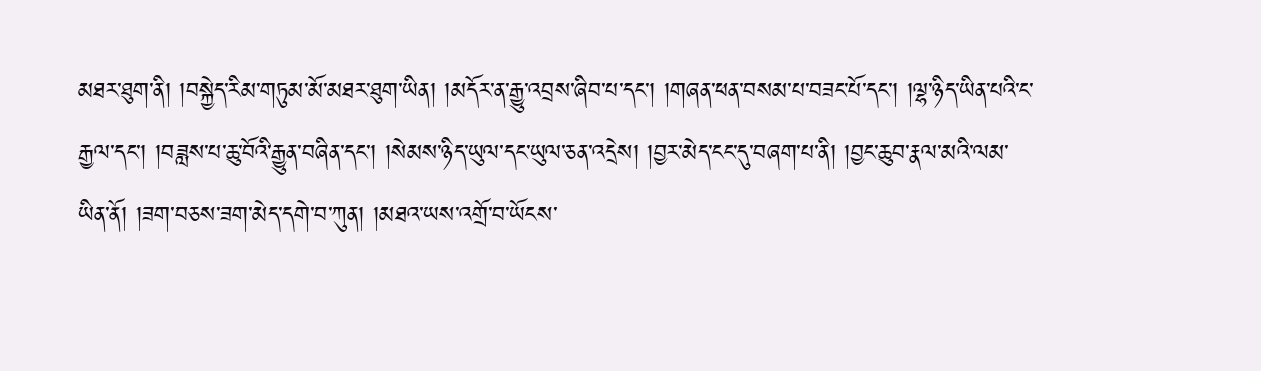མཐར་ཐུག་ནི། །བསྐྱེད་རིམ་གཏུམ་མོ་མཐར་ཐུག་ཡིན། །མདོར་ན་རྒྱུ་འབྲས་ཞིབ་པ་དང་། །གཞན་ཕན་བསམ་པ་བཟང་པོ་དང་། །ལྷ་ཉིད་ཡིན་པའི་ང་རྒྱལ་དང་། །བཟླས་པ་ཆུ་བོའི་རྒྱུན་བཞིན་དང་། །སེམས་ཉིད་ཡུལ་དང་ཡུལ་ཅན་འདྲེས། །བྱར་མེད་ངང་དུ་བཞག་པ་ནི། །བྱང་ཆུབ་རྣལ་མའི་ལམ་ཡིན་ནོ། །ཟག་བཅས་ཟག་མེད་དགེ་བ་ཀུན། །མཐའ་ཡས་འགྲོ་བ་ཡོངས་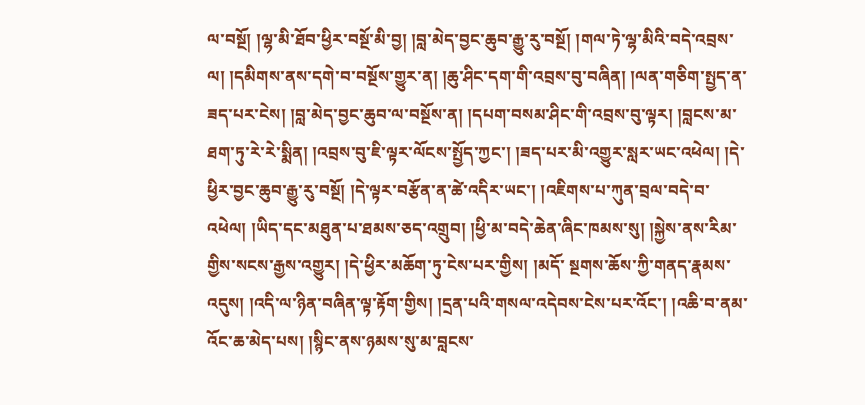ལ་བསྔོ། །ལྷ་མི་ཐོབ་ཕྱིར་བསྔོ་མི་བྱ། །བླ་མེད་བྱང་ཆུབ་རྒྱུ་རུ་བསྔོ། །གལ་ཏེ་ལྷ་མིའི་བདེ་འབྲས་ལ། །དམིགས་ནས་དགེ་བ་བསྔོས་གྱུར་ན། །ཆུ་ཤིང་དག་གི་འབྲས་བུ་བཞིན། །ལན་གཅིག་སྤྱད་ན་ཟད་པར་ངེས། །བླ་མེད་བྱང་ཆུབ་ལ་བསྔོས་ན། །དཔག་བསམ་ཤིང་གི་འབྲས་བུ་ལྟར། །བླངས་མ་ཐག་ཏུ་རེ་རེ་སྨིན། །འབྲས་བུ་ཇི་ལྟར་ལོངས་སྤྱོད་ཀྱང་། །ཟད་པར་མི་འགྱུར་སླར་ཡང་འཕེལ། །དེ་ཕྱིར་བྱང་ཆུབ་རྒྱུ་རུ་བསྔོ། །དེ་ལྟར་བརྩོན་ན་ཚེ་འདིར་ཡང་། །འཇིགས་པ་ཀུན་བྲལ་བདེ་བ་འཕེལ། །ཡིད་དང་མཐུན་པ་ཐམས་ཅད་འགྲུབ། །ཕྱི་མ་བདེ་ཆེན་ཞིང་ཁམས་སུ། །སྐྱེས་ནས་རིམ་གྱིས་སངས་རྒྱས་འགྱུར། །དེ་ཕྱིར་མཆོག་ཏུ་ངེས་པར་གྱིས། །མདོ་ སྔགས་ཆོས་ཀྱི་གནད་རྣམས་འདུས། །འདི་ལ་ཉིན་བཞིན་ལྟ་རྟོག་གྱིས། །དྲན་པའི་གསལ་འདེབས་ངེས་པར་འོང་། །འཆི་བ་ནམ་འོང་ཆ་མེད་པས། །སྙིང་ནས་ཉམས་སུ་མ་བླངས་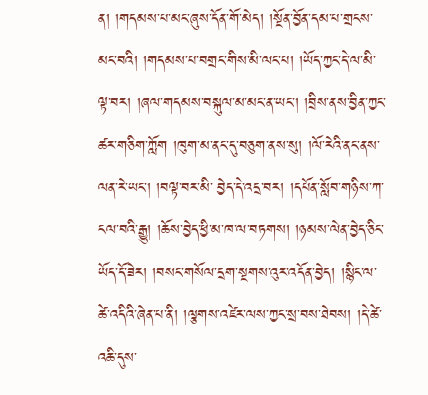ན། །གདམས་པ་མང་ཞུས་དོན་གོ་མེད། །སྔོན་བྱོན་དམ་པ་གྲངས་མང་བའི། །གདམས་པ་བགྲང་གིས་མི་ལང་པ། །ཡོད་ཀྱང་དེ་ལ་མི་ལྟ་བར། །ཞལ་གདམས་བསྐུལ་མ་མང་ན་ཡང་། །བྲིས་ནས་བྱིན་ཀྱང་ཚར་གཅིག་ཀློག །ཁུག་མ་ནང་དུ་བཅུག་ནས་སུ། །ལོ་རེའི་ནང་ནས་ལན་རེ་ཡང་། །བལྟ་བར་མི་ བྱེད་དེ་འདྲ་བར། །དཔོན་སློབ་གཉིས་ཀ་ངལ་བའི་རྒྱུ། །ཆོས་བྱེད་ཕྱི་མ་ཁ་ལ་བཏགས། །ཉམས་ལེན་བྱེད་ཅིང་ཡོད་དོ་ཟེར། །བསང་གསོལ་དྲག་སྔགས་འུར་འདོན་བྱེད། །སྙིང་ལ་ཚེ་འདིའི་ཞེན་པ་ནི། །ལྕགས་འཛེར་ལས་ཀྱང་སྲ་བས་ཐེབས། །དེ་ཚེ་འཆི་དུས་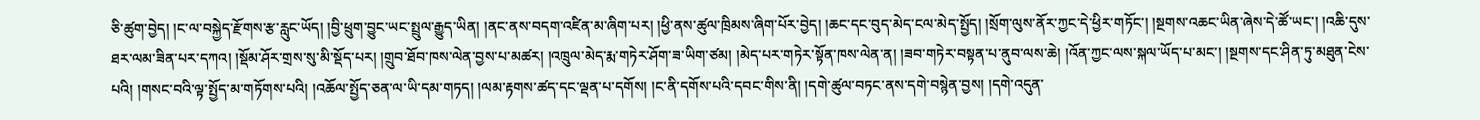ཅི་ཚུག་བྱེད། །ང་ལ་བསྐྱེད་རྫོགས་རྩ་རླུང་ཡོད། །བྱི་ཕྲུག་བྱུང་ཡང་སྤྲུལ་རྒྱུད་ཡིན། །ནང་ནས་བདག་འཛིན་མ་ཞིག་པར། །ཕྱི་ནས་ཚུལ་ཁྲིམས་ཞིག་པོར་བྱེད། །ཆང་དང་བུད་མེད་ངལ་མེད་སྤྱོད། །སྲོག་ལུས་ནོར་ཀྱང་དེ་ཕྱིར་གཏོང་། །སྔགས་འཆང་ཡིན་ཞེས་དེ་ཚོ་ཡང་། །འཆི་དུས་ཐར་ལམ་ཟིན་པར་དཀའ། །སྡོམ་ཤོར་གྲས་སུ་མི་སྡོད་པར། །གྲུབ་ཐོབ་ཁས་ལེན་བྱས་པ་མཚར། །འཁྲུལ་མེད་རྨ་གཏེར་ཤོག་ཟ་ཡིག་ཙམ། །མེད་པར་གཏེར་སྟོན་ཁས་ལེན་ན། །ཟབ་གཏེར་བསྟན་པ་ནུབ་ལས་ཆེ། །འོན་ཀྱང་ལས་སྐལ་ཡོད་པ་མང་། །སྔགས་དང་ཤིན་ཏུ་མཐུན་ངེས་པའི། །གསང་བའི་ལྟ་སྤྱོད་མ་གཏོགས་པའི། །འཆོལ་སྤྱོད་ཅན་ལ་ཡི་དམ་གཏད། །ལམ་རྟགས་ཚད་དང་ལྡན་པ་དགོས། །ང་ནི་དགོས་པའི་དབང་གིས་ནི། །དགེ་ཚུལ་བཏང་ནས་དགེ་བསྙེན་བྱས། །དགེ་འདུན་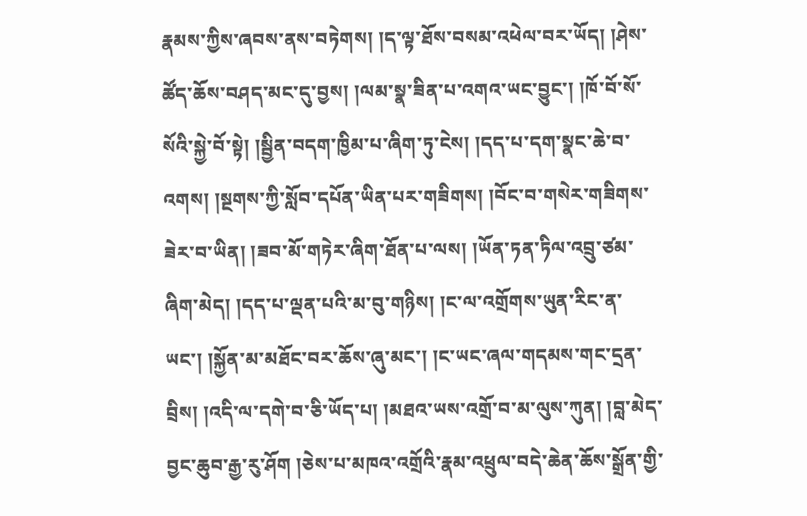རྣམས་ཀྱིས་ཞབས་ནས་བཏེགས། །ད་ལྟ་ཐོས་བསམ་འཕེལ་བར་ཡོད། །ཤེས་ཚོད་ཆོས་བཤད་མང་དུ་བྱས། །ལམ་སྣ་ཟིན་པ་འགའ་ཡང་བྱུང་། །ཁོ་བོ་སོ་སོའི་སྐྱེ་བོ་སྟེ། །སྦྱིན་བདག་ཁྱིམ་པ་ཞིག་ཏུ་ངེས། །དད་པ་དག་སྣང་ཆེ་བ་འགས། །སྔགས་ཀྱི་སློབ་དཔོན་ཡིན་པར་གཟིགས། །བོང་བ་གསེར་གཟིགས་ཟེར་བ་ཡིན། །ཟབ་མོ་གཏེར་ཞིག་ཐོན་པ་ལས། །ཡོན་ཏན་ཏིལ་འབྲུ་ཙམ་ཞིག་མེད། །དད་པ་ལྡན་པའི་མ་བུ་གཉིས། །ང་ལ་འགྲོགས་ཡུན་རིང་ན་ཡང་། །སྐྱོན་མ་མཐོང་བར་ཆོས་ཞུ་མང་། །ང་ཡང་ཞལ་གདམས་གང་དྲན་བྲིས། །འདི་ལ་དགེ་བ་ཅི་ཡོད་པ། །མཐའ་ཡས་འགྲོ་བ་མ་ལུས་ཀུན། །བླ་མེད་བྱང་ཆུབ་རྒྱ་རུ་ཤོག །ཅེས་པ་མཁའ་འགྲོའི་རྣམ་འཕྲུལ་བདེ་ཆེན་ཆོས་སྒྲོན་གྱི་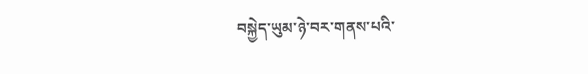བསྐྱེད་ཡུམ་ཉེ་བར་གནས་པའི་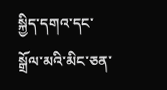སྐྱིད་དགའ་དང་སྒྲོལ་མའི་མིང་ཅན་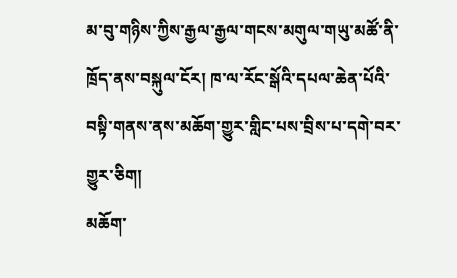མ་བུ་གཉིས་ཀྱིས་རྒྱལ་རྒྱལ་གངས་མགུལ་གཡུ་མཚོ་ནི་ཁྲོད་ནས་བསྐུལ་ངོར། ཁ་ལ་རོང་སྒོའི་དཔལ་ཆེན་པོའི་བསྟི་གནས་ནས་མཆོག་གྱུར་གླིང་པས་བྲིས་པ་དགེ་བར་གྱུར་ཅིག།
མཆོག་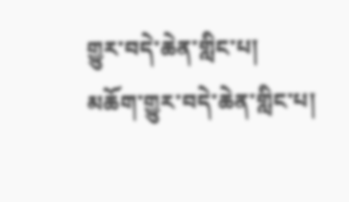གྱུར་བདེ་ཆེན་གླིང་པ།
མཆོག་གྱུར་བདེ་ཆེན་གླིང་པ།